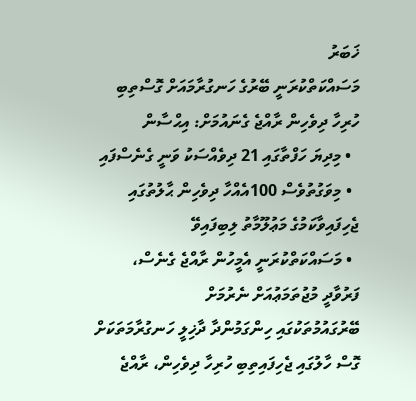ޚަބަރު
މަސައްކަތްކުރަނީ ބޭރުގެ ހަނގުރާމައަށް ގޮސްތިބި ހުރިހާ ދިވެހިން ރާއްޖެ ގެނައުމަށް: އިޙްސާން
  • މިދިޔަ ހަފްތާގައި 21 ދިވެއްސަކު ވަނީ ގެނެސްފައި
  • މިވަގުތުވެސް 100އެއްހާ ދިވެހިން ޙާލުތުގައި ޖެހިފައިވާކަމުގެ މަޢުލޫމާތު ލިބިފައިވޭ
  • މަސައްކަތްކުރަނީ އެމީހުން ރާއްޖެ ގެނެސް، ފަރުވާދީ މުޖުތަމަޢުއަށް ނެރުމަށް
ބޭރުގައުމުތަކުގައި ހިންގަމުންދާ ދާޚިލީ ހަނގުރާމަތަކަށް ގޮސް ހާލުގައި ޖެހިފައިތިބި ހުރިހާ ދިވެހިން، ރާއްޖެ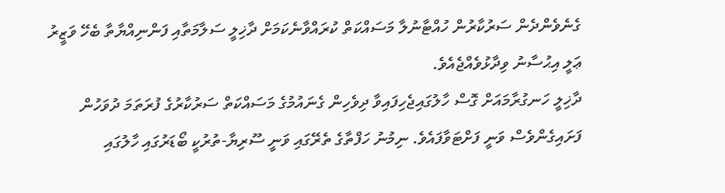ގެނެވެންދެން ސަރުކާރުން ހުއްޓާނުލާ މަސައްކަތް ކުރައްވާނެކަމަށް ދާޚިލީ ސަލާމަތާއި ފަންނިއްޔާތާ ބެހޭ ވަޒީރު ޢަލީ އިޙުސާނު ވިދާޅުވެއްޖެއެވެ.
ދާޚިލީ ހަނގުރާމައަށް ގޮސް ހާލުގައިޖެހިފައިވާ ދިވެހިން ގެނައުމުގެ މަސައްކަތް ސަރުކާރުގެ ފުރަތަމަ ދުވަހުން ފަށައިގެންވެސް ވަނީ ފަށްޓަވާފައެވެ. ނިމުނު ހަފްތާގެ ތެރޭގައި ވަނީ ސޫރިޔާ-ތުރުކީ ބޯޑަރުގައި ހާލުގައި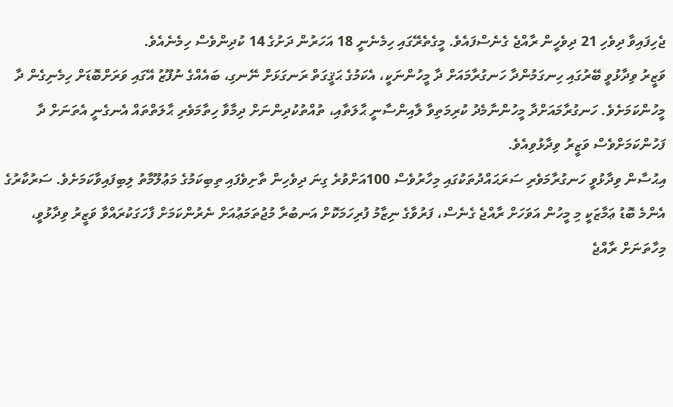ޖެހިފައިވާ ދިވެހި 21 ދިވެހީން ރާއްޖެ ގެނެސްފައެވެ. މީގެތެރޭގައި ހިމެނެނީ 18 އަހަރުން ދަށުގެ 14 ކުދިންވެސް ހިމެނެއެވެ.
ވަޒީރު ވިދާޅުވީ ބޭރުގައި ހިނގަމުންދާ ހަނގުރާމައަށް ދާ މީހުންނަކީ، އެކަމުގެ ޙަޤީގަތް ރަނގަޅަށް ނޭނގި، ބައެއްގެ ނުފޫޒު އޭގައި ވަރަށްބޮޑަށް ހިމެނިގެން ދާ މީހުންކަމަށެވެ. ހަނގުރާމައަށްދާ މީހުންނާމެދު ކުރިމަތިވާ ލާއިންސާނީ ޙާލަތާއި، ތުއްތުކުދިންނަށް ދިމާވާ ހިތާމަވެރި ޙާލަތްތައް އެނގެނީ އެތަނަށް ދާ ފަހުންކަމަށްވެސް ވަޒީރު ވިދާޅުވިއެވެ.
އިޙުސާން ވިދާޅުވީ ހަނގުރާމަވެރި ސަރަޙައްދުތަކުގައި މިހާރުވެސް 100އަށްވުރެ ގިނަ ދިވެހިން ތާށިވެފައި ތިބިކަމުގެ މަޢުލޫމާތު ލިބިފައިވާކަމަށެވެ. ސަރުކާރުގެ އެންމެ ބޮޑު ޢަމާޒަކީ މި މީހުން އަވަހަށް ރާއްޖެ ގެނެސް، ފަރުވާގެ ނިޒާމު ފުރިހަމަކޮށް އަނބުރާ މުޖުތަމަޢުއަށް ނެރުންކަމަށް ފާހަގަކުރައްވާ ވަޒީރު ވިދާޅުވީ، މިހާތަނަށް ރާއްޖެ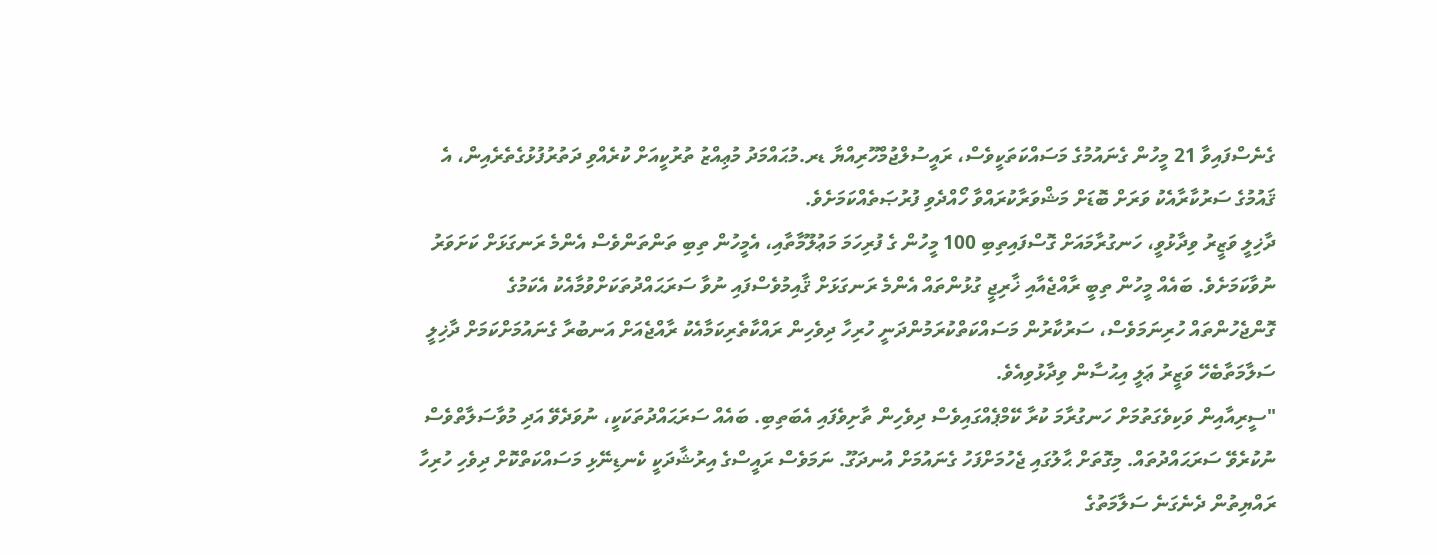ގެނެސްފައިވާ 21 މީހުން ގެނައުމުގެ މަސައްކަތަކީވެސް، ރައީސުލްޖުމްހޫރިއްޔާ ޑރ.މުޙައްމަދު މުޢިއްޒު ތުރުކީއަށް ކުރެއްވި ދަތުރުފުޅުގެތެރެއިން، އެ ޤައުމުގެ ސަރުކާރާއެކު ވަރަށް ބޮޑަށް މަޝްވަރާކުރައްވާ ހޯއްދެވި ފުރުޞަތެއްކަމަށެވެ.
ދާޚިލީ ވަޒީރު ވިދާޅުވީ، ހަނގުރާމައަށް ގޮސްފައިތިބި 100 މީހުން ގެ ފުރިހަމަ މަޢުލޫމާތާއި، އެމީހުން ތިބި ތަންތަންވެސް އެންމެ ރަނގަޅަށް ކަށަވަރު ނުވާކަމަށެވެ. ބައެއް މީހުން ތިބީ ރާއްޖެއާއި ޚާރިޖީ ގުޅުންތައް އެންމެ ރަނގަޅަށް ޤާއިމުވެސްފައި ނުވާ ސަރަޙައްދުތަކަށްވުމާއެކު އެކަމުގެ ގޮންޖެހުންތައް ހުރިނަމަވެސް، ސަރުކާރުން މަސައްކަތްކުރަމުންދަނީ ހުރިހާ ދިވެހިން ރައްކާތެރިކަމާއެކު ރާއްޖެއަށް އަނބުރާ ގެނައުމަށްކަމަށް ދާޚިލީ ސަލާމަތާބެހޭ ވަޒީރު ޢަލީ އިޙުސާން ވިދާޅުވިއެވެ.
"ސީރިއާއިން ވަކިވެގަތުމަށް ހަނގުރާމަ ކުރާ ކޭމްޕެއްގައިވެސް ދިވެހިން ތާށިވެފައި އެބަތިބި. ބައެއް ސަރަޙައްދުތަކަކީ، ނުވަދެވޭ އަދި މުވާސަލާތްވެސް ނުކުރެވޭ ސަރަޙައްދުތައް. މިގޮތަށް ޙާލުގައި ޖެހުމަށްފަހު ގެނައުމަށް އުނދަގޫ. ނަމަވެސް ރައީސްގެ އިރުޝާދަކީ ކެނޑިނޭޅި މަސައްކަތްކޮށް ދިވެހި ހުރިހާ ރައްޔިތުން ދެނެގަނެ ސަލާމަތުގެ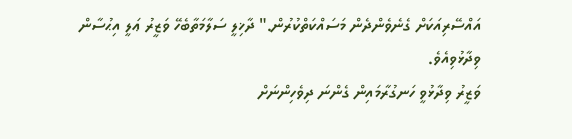އައްސޭރިއަކަށް ގެނެވެންދެން މަސައްކަތްކުރުން." ދާޚިލީ ސަލާމަތާބެހޭ ވަޒީރު ޢަލީ އިޙުސާން ވިދާޅުވިއެވެ.
ވަޒީރު ވިދާޅުވީ ހަނގުރާމައިން ގެންނަ ދިވެހިންނަށް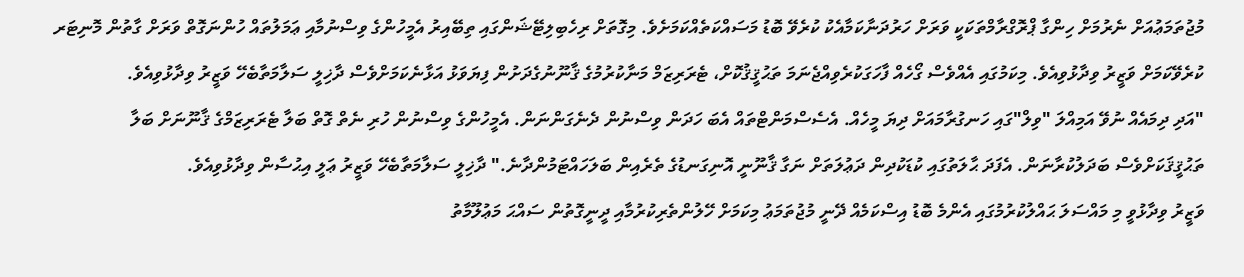މުޖުތަމަޢުއަށް ނެރުމަށް ހިންގާ ޕްރޮގްރާމްތަކަކީ ވަރަށް ހަރުދަނާކަމާއެކު ކުރެވޭ ބޮޑު މަސައްކަތެއްކަމަށެވެ. މިގޮތަށް ރިހެބިލިޓޭޝަންގައި ތިބޭއިރު އެމީހުންގެ ވިސްނުމާއި ޢަމަލުތައް ހުންނަގޮތް ވަރަށް ގާތުން މޮނިޓަރ ކުރެވޭކަމަށް ވަޒީރު ވިދާޅުވިއެވެ. މިކަމުގައި އެއްވެސް ގޯހެއް ފާހަގަކުރެވިއްޖެނަމަ ތަޙުޤީޤުކޮށް، ޓެރަރިޒަމް މަނާކުރުމުގެ ޤާނޫނުގެދަށުން ފިޔަވަޅު އަޅާނެކަމަށްވެސް ދާޚިލީ ސަލާމަތާބެހޭ ވަޒީރު ވިދާޅުވިއެވެ.
"އަދި ދިމައެއް ނުވޭ އަމިއްލަ "ވިލް"ގައި ހަނގުރާމައަށް ދިޔަ މީހެއް. އެސެސްމަންޓްތައް އެބަ ހަދަން ވިސްނުން ދެނެގަންނަން. އެމީހުންގެ ވިސްނުން ހުރި ނެތް ގޮތް ބަލާ ޓެރަރިޒަމްގެ ޤާނޫނަށް ބަލާ ތަޙުޤީޤަކަށްވެސް ބަދަލުކުރާނަން. އެފަދަ ޙާލަތުގައި ކުޑަކުދިން ދަޢުލަތަށް ނަގާ ޤާނޫނީ އޮނިގަނޑުގެ ތެރެއިން ބަލަހައްޓަމުންދާނެ." ދާޚިލީ ސަލާމަތާބެހޭ ވަޒީރު ޢަލީ އިޙުސާން ވިދާޅުވިއެވެ.
ވަޒީރު ވިދާޅުވީ މި މައްސަލަ ޙައްލުކުރުމުގައި އެންމެ ބޮޑު އިސްކަމެއް ދޭނީ މުޖުތަމަޢު މިކަމަށް ހޭލުންތެރިކުރުމާއި ދީނީގޮތުން ސައްޙަ މަޢުލޫމާތު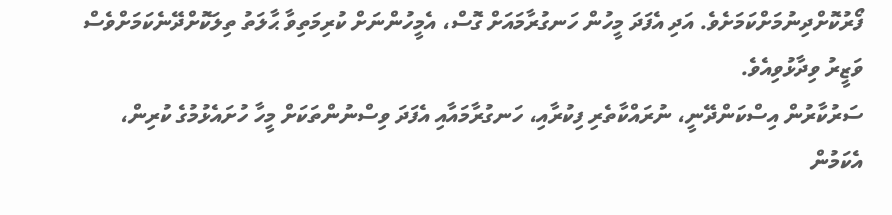ފޯރުކޮށްދިނުމަށްކަމަށެވެ. އަދި އެފަދަ މީހުން ހަނގުރާމައަށް ގޮސް، އެމީހުންނަށް ކުރިމަތިވާ ޙާލަތު ތިލަކޮށްދޭނެކަމަށްވެސް ވަޒީރު ވިދާޅުވިއެވެ.
ސަރުކާރުން އިސްކަންދޭނީ، ނުރައްކާތެރި ފިކުރާއި، ހަނގުރާމައާއި އެފަދަ ވިސްނުންތަކަށް މީހާ ހުށައެޅުމުގެ ކުރިން، އެކަމުން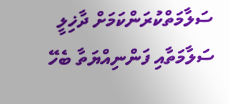ސަލާމަތްކުރަންކަމަށް ދާޚިލީ ސަލާމަތާއި ފަންނިއްޔަތާ ބެހޭ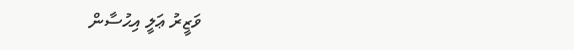ވަޒީރު ޢަލީ އިޙުސާން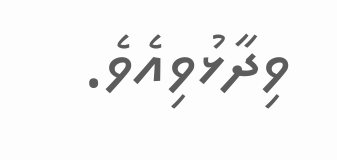ވިދާޅުވިއެވެ.